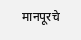मानपूरचे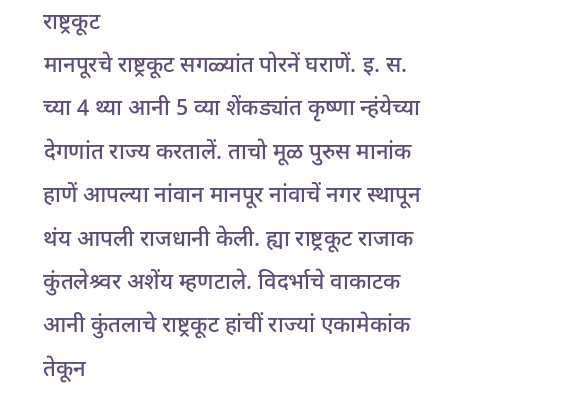राष्ट्रकूट
मानपूरचे राष्ट्रकूट सगळ्यांत पोरनें घराणें. इ. स. च्या 4 थ्या आनी 5 व्या शेंकड्यांत कृष्णा न्हंयेच्या देगणांत राज्य करतालें. ताचो मूळ पुरुस मानांक हाणें आपल्या नांवान मानपूर नांवाचें नगर स्थापून थंय आपली राजधानी केली. ह्या राष्ट्रकूट राजाक कुंतलेश्र्वर अशेंय म्हणटाले. विदर्भाचे वाकाटक आनी कुंतलाचे राष्ट्रकूट हांचीं राज्यां एकामेकांक तेकून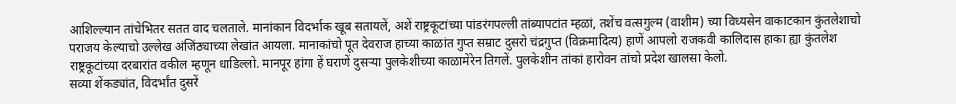आशिल्ल्यान तांचेभितर सतत वाद चलताले. मानांकान विदर्भाक खूब सतायलें, अशें राष्ट्रकूटांच्या पांडरंगपल्ली तांब्यापटांत म्हळां, तशेंच वत्सगुल्म (वाशीम) च्या विध्यसेन वाकाटकान कुंतलेशाचो पराजय केल्याचो उल्लेख अंजिंठ्याच्या लेखांत आयला. मानाकांचो पूत देवराज हाच्या काळांत गुप्त सम्राट दुसरो चंद्रगुप्त (विक्रमादित्य) हाणें आपलो राजकवी कालिदास हाका ह्या कुंतलेश राष्ट्रकूटांच्या दरबारांत वकील म्हणून धाडिल्लो. मानपूर हांगा हें घराणें दुसऱ्या पुलकेशीच्या काळामेरेन तिगलें. पुलकेशीन तांकां हारोवन तांचो प्रदेश खालसा केलो.
सव्या शेंकड्यांत, विदर्भांत दुसरें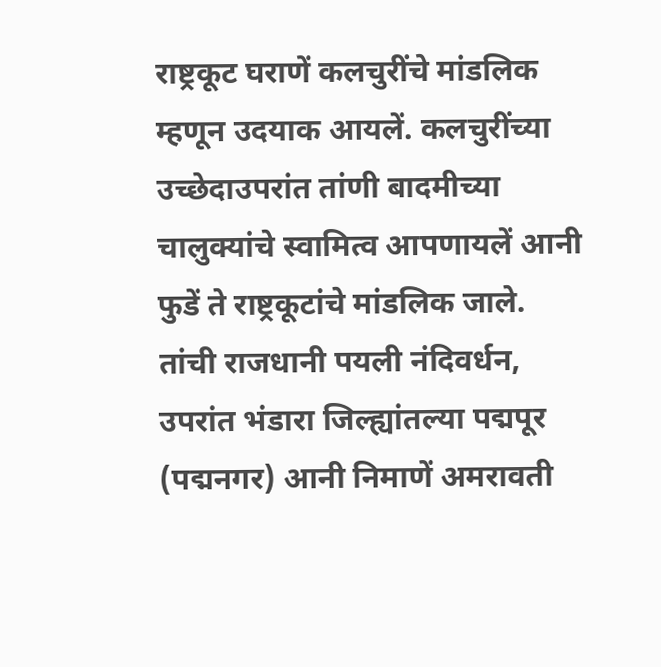राष्ट्रकूट घराणें कलचुरींचे मांडलिक म्हणून उदयाक आयलें. कलचुरींच्या उच्छेदाउपरांत तांणी बादमीच्या चालुक्यांचे स्वामित्व आपणायलें आनी फुडें ते राष्ट्रकूटांचे मांडलिक जाले. तांची राजधानी पयली नंदिवर्धन, उपरांत भंडारा जिल्ह्यांतल्या पद्मपूर (पद्मनगर) आनी निमाणें अमरावती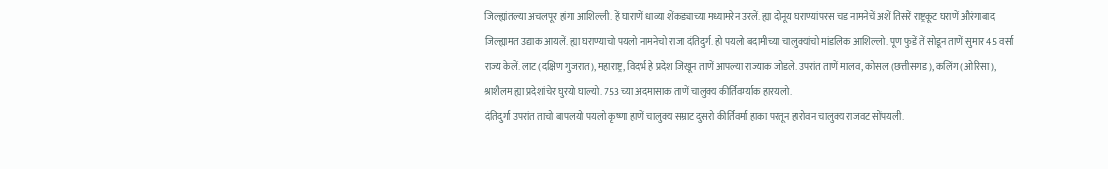जिल्ह्यांतल्या अचलपूर हांगा आशिल्ली. हें घाराणें धाव्या शेंकड्याच्या मध्यामरेन उरलें. ह्या दोनूय घराण्यांपरस चड नामनेचें अशें तिसरें राष्ट्रकूट घराणें औरंगाबाद जिल्ह्यामत उद्याक आयलें. ह्या घराण्याचो पयलो नामनेचो राजा दंतिदुर्ग. हो पयलो बदामीच्या चालुक्यांचो मांडलिक आशिल्लो. पूण फुडें तें सोडून ताणें सुमार 45 वर्सा राज्य केलें. लाट (दक्षिण गुजरात), महाराष्ट्र, विदर्भ हे प्रदेश जिखून ताणें आपल्या राज्याक जोडले. उपरांत ताणें मालव, कोसल (छत्तीसगड), कलिंग (ओरिसा), श्राशैलम ह्या प्रदेशांचेर घुरयो घाल्यो. 753 च्या अदमासाक ताणें चालुक्य कीर्तिवर्म्याक हारयलो.
दंतिदुर्गा उपरांत ताचो बापलयो पयलो कृष्णा हाणें चालुक्य सम्राट दुसरो कीर्तिवर्मा हाका परतून हारोवन चालुक्य राजवट सोंपयली.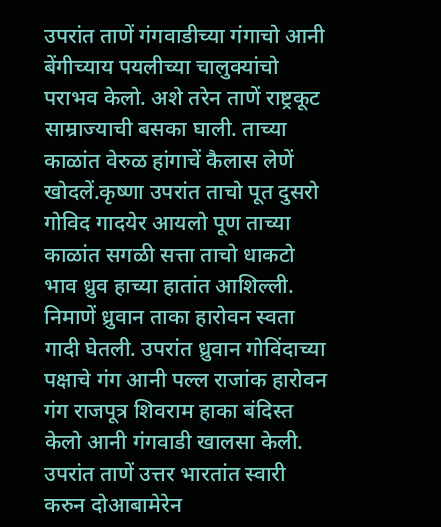उपरांत ताणें गंगवाडीच्या गंगाचो आनी बेंगीच्याय पयलीच्या चालुक्यांचो पराभव केलो. अशे तरेन ताणें राष्ट्रकूट साम्राज्याची बसका घाली. ताच्या काळांत वेरुळ हांगाचें कैलास लेणें खोदलें.कृष्णा उपरांत ताचो पूत दुसरो गोविद गादयेर आयलो पूण ताच्या काळांत सगळी सत्ता ताचो धाकटो भाव ध्रुव हाच्या हातांत आशिल्ली. निमाणें ध्रुवान ताका हारोवन स्वता गादी घेतली. उपरांत ध्रुवान गोविंदाच्या पक्षाचे गंग आनी पल्ल राजांक हारोवन गंग राजपूत्र शिवराम हाका बंदिस्त केलो आनी गंगवाडी खालसा केली. उपरांत ताणें उत्तर भारतांत स्वारी करुन दोआबामेरेन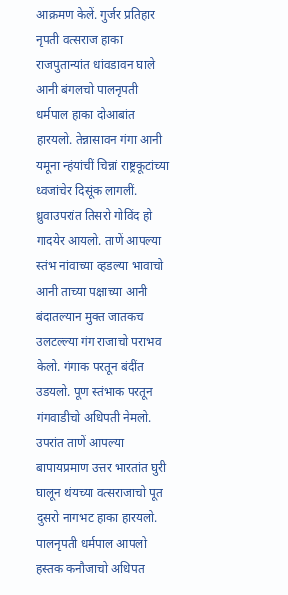आक्रमण केलें. गुर्जर प्रतिहार नृपती वत्सराज हाका राजपुतान्यांत धांवडावन घाले आनी बंगलचो पालनृपती धर्मपाल हाका दोआबांत हारयलो. तेन्नासावन गंगा आनी यमूना न्हंयांचीं चिन्नां राष्ट्रकूटांच्या ध्वजांचेर दिसूंक लागलीं. ध्रुवाउपरांत तिसरो गोविंद हो गादयेर आयलो. ताणें आपल्या स्तंभ नांवाच्या व्हडल्या भावाचो आनी ताच्या पक्षाच्या आनी बंदातल्यान मुक्त जातकच उलटल्ल्या गंग राजाचो पराभव केलो. गंगाक परतून बंदींत उडयलो. पूण स्तंभाक परतून गंगवाडीचो अधिपती नेमलो. उपरांत ताणें आपल्या बापायप्रमाण उत्तर भारतांत घुरी घालून थंयच्या वत्सराजाचो पूत दुसरो नागभट हाका हारयलो. पालनृपती धर्मपाल आपलो हस्तक कनौजाचो अधिपत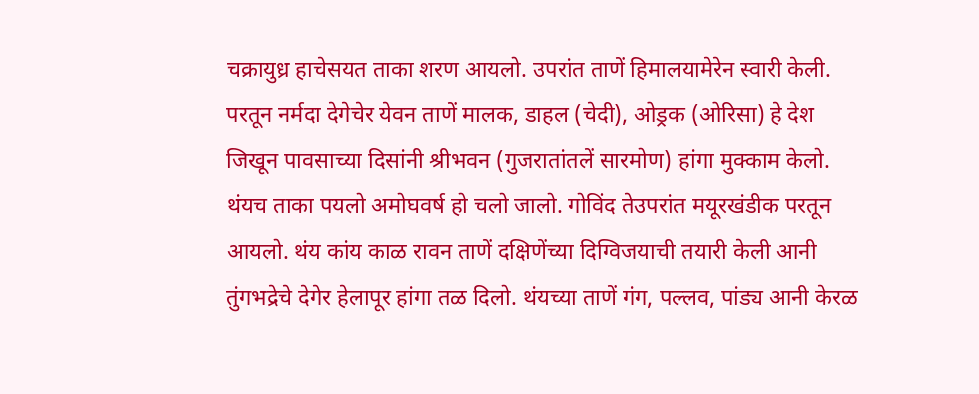चक्रायुध्र हाचेसयत ताका शरण आयलो. उपरांत ताणें हिमालयामेरेन स्वारी केली. परतून नर्मदा देगेचेर येवन ताणें मालक, डाहल (चेदी), ओड्रक (ओरिसा) हे देश जिखून पावसाच्या दिसांनी श्रीभवन (गुजरातांतलें सारमोण) हांगा मुक्काम केलो. थंयच ताका पयलो अमोघवर्ष हो चलो जालो. गोविंद तेउपरांत मयूरखंडीक परतून आयलो. थंय कांय काळ रावन ताणें दक्षिणेंच्या दिग्विजयाची तयारी केली आनी तुंगभद्रेचे देगेर हेलापूर हांगा तळ दिलो. थंयच्या ताणें गंग, पल्लव, पांड्य आनी केरळ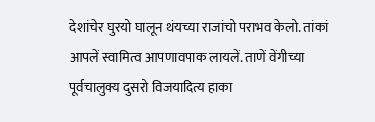देशांचेर घुरयो घालून थंयच्या राजांचो पराभव केलो. तांकां आपलें स्वामित्व आपणावपाक लायलें. ताणें वेंगीच्या पूर्वचालुक्य दुसरो विजयादित्य हाका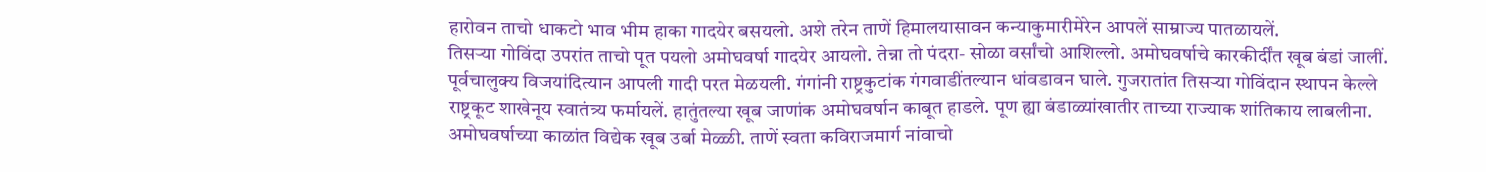हारोवन ताचो धाकटो भाव भीम हाका गादयेर बसयलो. अशे तरेन ताणें हिमालयासावन कन्याकुमारीमेरेन आपलें साम्राज्य पातळायलें.
तिसऱ्या गोविंदा उपरांत ताचो पूत पयलो अमोघवर्षा गादयेर आयलो. तेन्ना तो पंदरा- सोळा वर्सांचो आशिल्लो. अमोघवर्षाचे कारकीर्दींत खूब बंडां जालीं. पूर्वचालुक्य विजयांदित्यान आपली गादी परत मेळयली. गंगांनी राष्ट्रकुटांक गंगवाडींतल्यान धांवडावन घाले. गुजरातांत तिसऱ्या गोविंदान स्थापन केल्ले राष्ट्रकूट शाखेनूय स्वातंत्र्य फर्मायलें. हातुंतल्या खूब जाणांक अमोघवर्षान काबूत हाडले. पूण ह्या बंडाळ्यांखातीर ताच्या राज्याक शांतिकाय लाबलीना. अमोघवर्षाच्या काळांत विद्येक खूब उर्बा मेळ्ळी. ताणें स्वता कविराजमार्ग नांवाचो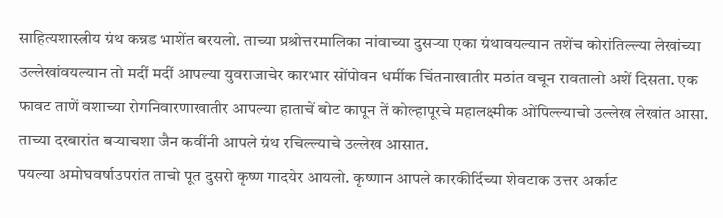साहित्यशास्त्रीय ग्रंथ कन्नड भाशेंत बरयलो. ताच्या प्रश्रोत्तरमालिका नांवाच्या दुसऱ्या एका ग्रंथावयल्यान तशेंच कोरांतिल्ल्या लेखांच्या उल्लेखांवयल्यान तो मदीं मदीं आपल्या युवराजाचेर कारभार सोंपोवन धर्मीक चिंतनाखातीर मठांत वचून रावतालो अशें दिसता. एक फावट ताणें वशाच्या रोगनिवारणाखातीर आपल्या हाताचें बोट कापून तें कोल्हापूरचे महालक्ष्मीक ओंपिल्ल्याचो उल्लेख लेखांत आसा. ताच्या दरबारांत बऱ्याचशा जैन कवींनी आपले ग्रंथ रचिल्ल्याचे उल्लेख आसात.
पयल्या अमोघवर्षाउपरांत ताचो पूत दुसरो कृष्ण गादयेर आयलो. कृष्णान आपले कारकीर्दिच्या शेवटाक उत्तर अर्काट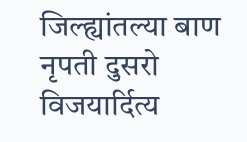जिल्ह्यांतल्या बाण नृपती दुसरो विजयार्दित्य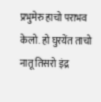प्रभुमेरु हाचो पराभव केलो. हो घुरयेंत ताचो नातू तिसरो इंद्र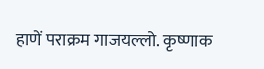हाणें पराक्रम गाजयल्लो. कृष्णाक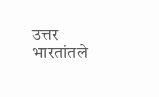उत्तर भारतांतले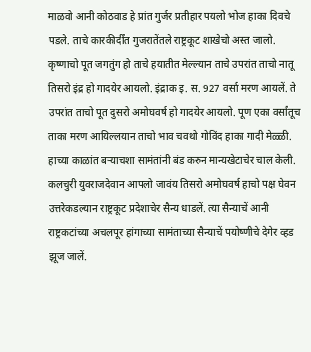माळवो आनी कोठवाड हे प्रांत गुर्जर प्रतीहार पयलो भोज हाका दिवचे पडले. ताचे कारकीर्दींत गुजरातेंतले राष्ट्रकूट शाखेचो अस्त जालो. कृष्णाचो पूत जगतुंग हो ताचे हयातीत मेल्ल्यान ताचे उपरांत ताचो नातू तिसरो इंद्र हो गादयेर आयलो. इंद्राक इ. स. 927 वर्सा मरण आयलें. ते उपरांत ताचो पूत दुसरो अमोघवर्ष हो गादयेर आयलो. पूण एका वर्सांतूच ताका मरण आयिल्लयान ताचो भाव चवथो गोविंद हाका गादी मेळ्ळी. हाच्या काळांत बऱ्याचशा सामंतांनी बंड करुन मान्यखेटाचेर चाल केली. कलचुरी युवराजदेवान आपलो जावंय तिसरो अमोघवर्ष हाचो पक्ष घेवन उत्तरेकडल्यान राष्ट्रकूट प्रदेशाचेर सैन्य धाडलें. त्या सैन्याचें आनी राष्ट्रकटांच्या अचलपूर हांगाच्या सामंताच्या सैन्याचें पयोष्णीचे देगेर व्हड झूज जालें.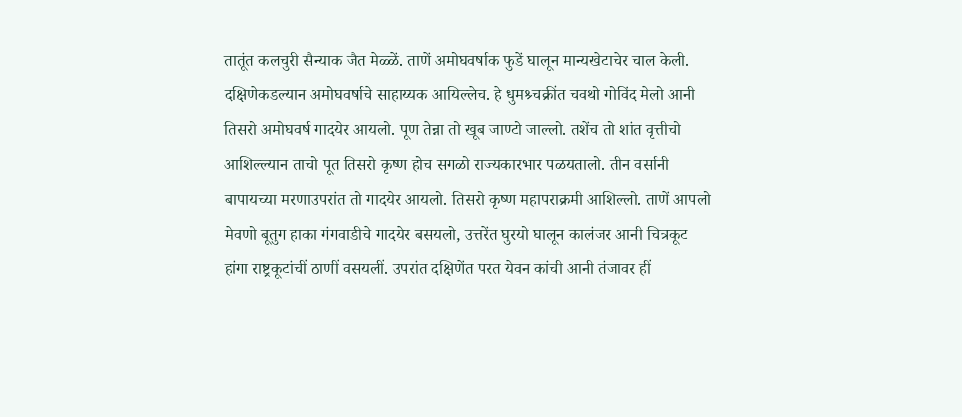तातूंत कलचुरी सैन्याक जैत मेळ्ळें. ताणें अमोघवर्षाक फुडें घालून मान्यखेटाचेर चाल केली. दक्षिणेकडल्यान अमोघवर्षाचे साहाय्यक आयिल्लेच. हे धुमश्र्चक्रींत चवथो गोविंद मेलो आनी तिसरो अमोघवर्ष गादयेर आयलो. पूण तेन्ना तो खूब जाण्टो जाल्लो. तशेंच तो शांत वृत्तीचो आशिल्ल्यान ताचो पूत तिसरो कृष्ण होच सगळो राज्यकारभार पळयतालो. तीन वर्सानी बापायच्या मरणाउपरांत तो गादयेर आयलो. तिसरो कृष्ण महापराक्रमी आशिल्लो. ताणें आपलो मेवणो बूतुग हाका गंगवाडीचे गादयेर बसयलो, उत्तरेंत घुरयो घालून कालंजर आनी चित्रकूट हांगा राष्ट्रकूटांचीं ठाणीं वसयलीं. उपरांत दक्षिणेंत परत येवन कांची आनी तंजावर हीं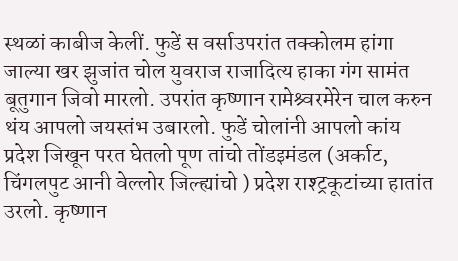स्थळां काबीज केलीं. फुडें स वर्साउपरांत तक्कोलम हांगा जाल्या खर झुजांत चोल युवराज राजादित्य हाका गंग सामंत बूतुगान जिवो मारलो. उपरांत कृष्णान रामेश्र्वरमेरेन चाल करुन थंय आपलो जयस्तंभ उबारलो. फुडें चोलांनी आपलो कांय प्रदेश जिखून परत घेतलो पूण तांचो तोंडइमंडल (अर्काट, चिंगलपुट आनी वेल्लोर जिल्ह्यांचो ) प्रदेश राश्ट्रकूटांच्या हातांत उरलो. कृष्णान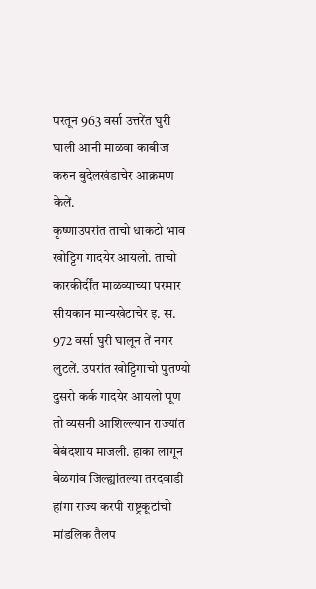परतून 963 वर्सा उत्तरेंत घुरी घाली आनी माळवा काबीज करुन बुदेलखंडाचेर आक्रमण केलें.
कृष्णाउपरांत ताचो धाकटो भाव खोट्टिग गादयेर आयलो. ताचो कारकीर्दींत माळव्याच्या परमार सीयकान मान्यखेटाचेर इ. स. 972 वर्सा घुरी घालून तें नगर लुटलें. उपरांत खोट्टिगाचो पुतण्यो दुसरो कर्क गादयेर आयलो पूण तो व्यसनी आशिल्ल्यान राज्यांत बेबंदशाय माजली. हाका लागून बेळगांव जिल्ह्यांतल्या तरदवाडी हांगा राज्य करपी राष्ट्रकूटांचो मांडलिक तैलप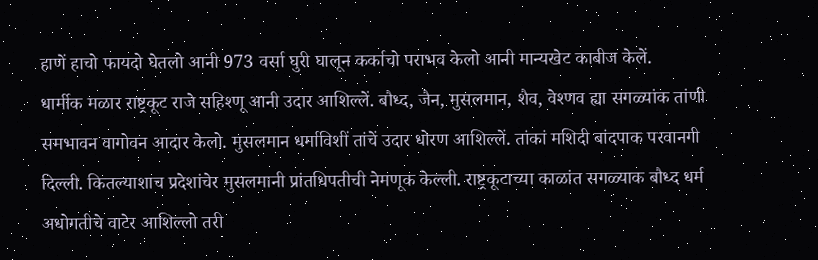हाणें हाचो फायदो घेतलो आनी 973 वर्सा घुरी घालून कर्काचो पराभव केलो आनी मान्यखेट काबीज केलें.
धार्मीक मळार राष्ट्रकूट राजे सहिश्णू आनी उदार आशिल्लें. बौध्द, जैन, मुसलमान, शैव, वेश्णव ह्या सगळ्यांक तांणी समभावन वागोवन आदार केलो. मुसलमान धर्माविशीं तांचें उदार धोरण आशिल्लें. तांकां मशिदी बांदपाक परवानगी दिल्ली. कितल्याशाच प्रदेशांचेर मुसलमानी प्रांतधिपतीची नेमणूक केल्ली. राष्ट्रकूटाच्या काळांत सगळ्याक बौध्द धर्म अधोगतीचे वाटेर आशिल्लो तरी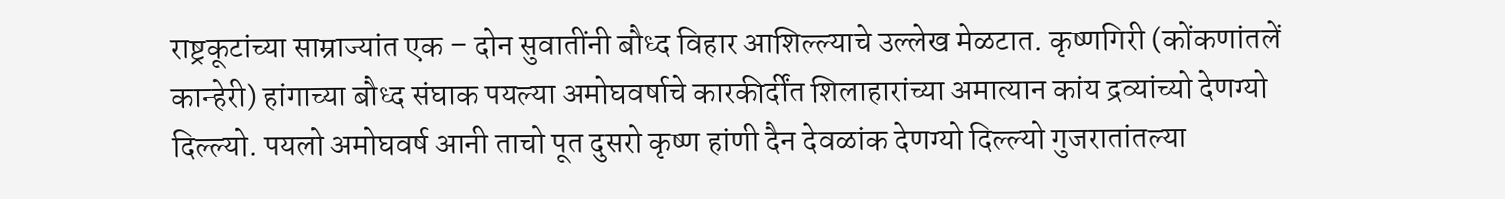राष्ट्रकूटांच्या साम्राज्यांत एक – दोन सुवातींनी बौध्द विहार आशिल्ल्याचे उल्लेख मेळटात. कृष्णगिरी (कोंकणांतलें कान्हेरी) हांगाच्या बौध्द संघाक पयल्या अमोघवर्षाचे कारकीर्दींत शिलाहारांच्या अमात्यान कांय द्रव्यांच्यो देणग्यो दिल्ल्यो. पयलो अमोघवर्ष आनी ताचो पूत दुसरो कृष्ण हांणी दैन देवळांक देणग्यो दिल्ल्यो गुजरातांतल्या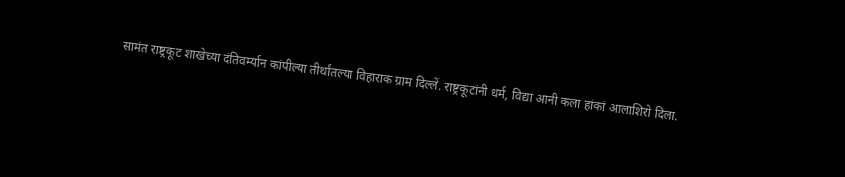सामंत राष्ट्रकूट शाखेच्या दंतिवर्म्यान कांपील्या तीर्थांतल्या विहाराक ग्राम दिल्लें. राष्ट्रकूटांनी धर्म, विद्या आनी कला हांकां आलाशिरो दिला.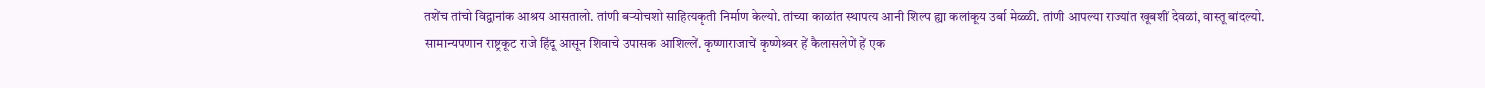तशेंच तांचो विद्वानांक आश्रय आसतालो. तांणी बऱ्योचशो साहित्यकृती निर्माण केल्यो. तांच्या काळांत स्थापत्य आनी शिल्प ह्या कलांकूय उर्बा मेळ्ळी. तांणी आपल्या राज्यांत खूबशीं देवळां, वास्तू बांदल्यो. सामान्यपणान राष्ट्रकूट राजे हिंदू आसून शिवाचे उपासक आशिल्लें. कृष्णाराजाचें कृष्णेश्र्वर हें कैलासलेणें हें एक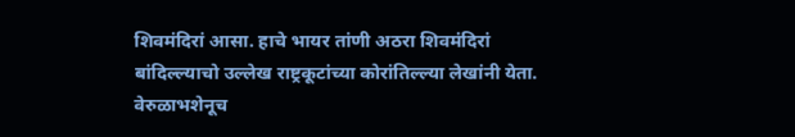शिवमंदिरां आसा. हाचे भायर तांणी अठरा शिवमंदिरां बांदिल्ल्याचो उल्लेख राष्ट्रकूटांच्या कोरांतिल्ल्या लेखांनी येता. वेरुळाभशेनूच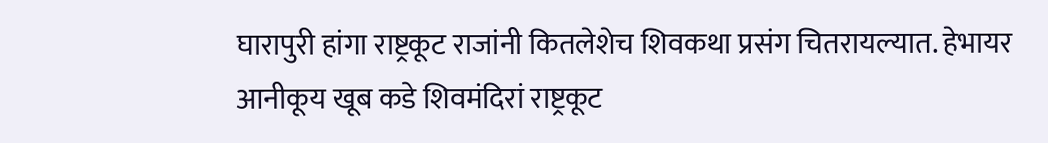घारापुरी हांगा राष्ट्रकूट राजांनी कितलेशेच शिवकथा प्रसंग चितरायल्यात. हेभायर आनीकूय खूब कडे शिवमंदिरां राष्ट्रकूट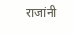राजांनी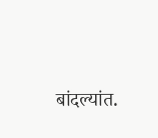बांदल्यांत.